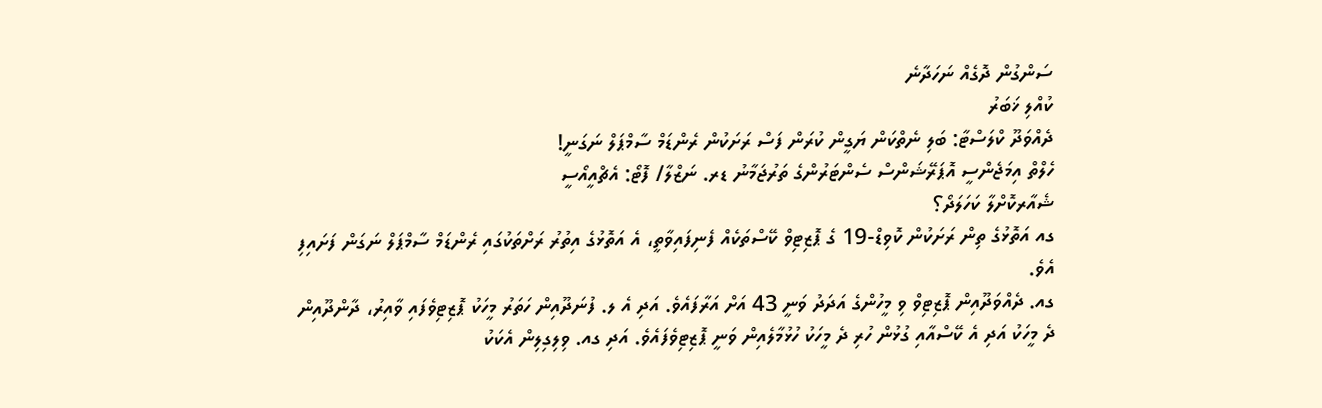ސަންގުން ދޮގެއް ނަހަދާނެ
ކުއްލި ޚަބަރު
ދެއްވަދޫ ކްލަސްޓާ: ބަލި ނެތްކަން ޔަގީން ކުރަން ފަސް ރަށަކުން ރެންޑަމް ސާމްޕަލް ނަގަނީ!
ހެލްތް އިމަޖެންސީ އޮޕަރޭޝަންސް ސެންޓަރުންގެ ތަރުޖަމާނު ޑރ. ނަޒްލާ/ ފޮޓޯ: އެޗްއީއޯސީ
ޝެއާރކޮށްލާ ކަހަލަދޯ؟
ގއ އަތޮޅުގެ ތިން ރަށަކުން ކޮވިޑް-19 ގެ ޕޮޒިޓިވް ކޭސްތަކެއް ފެނިފައިވާތީ، އެ އަތޮޅުގެ އިތުރު ރަށްތަކުގައި ރެންޑަމް ސާމްޕަލް ނަގަން ފަށައިފި އެވެ.
ގއ. ދެއްވަދޫއިން ޕޮޒިޓިވް ވި މީހުންގެ އަދަދު ވަނީ 43 އަށް އަރާފައެވެ. އަދި އެ ލ. ފުނަދޫއިން ހަތަރު މީހަކު ޕޮޒިޓިވެފައި ވާއިރު، ދާންދޫއިން ދެ މީހަކު އަދި އެ ކޭސްއާއި ގުޅުން ހުރި ދެ މީހަކު ހުޅުމާލެއިން ވަނީ ޕޮޒިޓިވެފައެވެ. އަދި ގއ. ވިލިގިލިން އެކަކު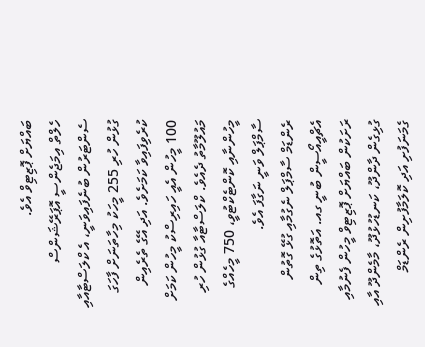ބައްޔަށް ޕޮޒިޓިވް އެވެ.
ހެލްތް އިމަޖެންސީ އޮޕަރޭޝަންސް ސެންޓަރުން ބުނެފައިވަނީ، އެ ކްލަސްޓާއާއި ގުޅުން ހުރި 255 މީހަކު މިހާތަނަށް ފާހަގަ ކުރެވިފައިވާ ކަމަށެވެ. އަދި އޭގެ ތެރެއިން 100 މީހުން އެއީ ހައިރިސްކު މީހުން ކަމަށް މައުލޫމާތު ދެއެވެ. ކްލަސްޓާއާ ގުޅުން ހުރި މީހުންނާއި ކޮންޓެކްޓުވީ، 750 މީހެއްގެ ސާމްޕަލް ވަނީ ނަގާފަ އެވެ.
ރެންޑަމް ސާމްޕަލް ނެގުމާއި ގުޅޭ ގޮތުން އެޗްއީއޯސީން ބުނީ ގއ. އަތޮޅުގެ ތިން ރަށަކުން ބައްޔަށް ޕޮޒިޓިވް މީހުން ފެނުމާއި ގުޅިގެން ދާންދޫ، ކަނޑުހުޅުދޫ، މާމެންދޫ އާއި ގެމަނަފުށި އަދި ކޮލަމާފުށިން ރެންޑަމް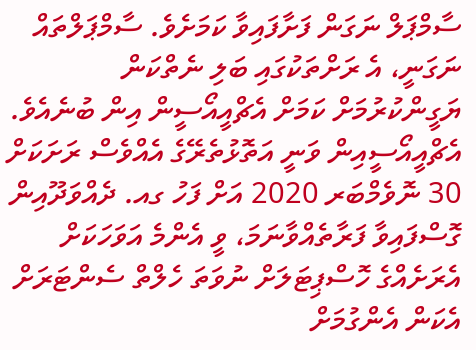ސާމްޕަލް ނަގަން ފަށާފައިވާ ކަމަށެވެ. ސާމްޕަލްތައް ނަގަނީ، އެ ރަށްތަކުގައި ބަލި ނެތްކަން ޔަގީންކުރުމަށް ކަމަށް އެޗްއީއޯސީން އިން ބުނެއެވެ.
އެޗްއީއޯސީއިން ވަނީ އަތޮޅުތެރޭގެ އެއްވެސް ރަށަކަށް 30 ނޮވެމްބަރ 2020 އަށް ފަހު ގއ. ދެއްވަދޫއިން ގޮސްފައިވާ ފަރާތެއްވާނަމަ، ވީ އެންމެ އަވަހަކަށް އެރަށެއްގެ ހޮސްޕިޓަލަށް ނުވަތަ ހެލްތް ސެންޓަރަށް އެކަން އެންގުމަށް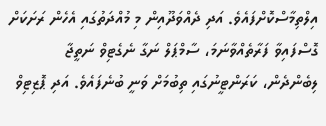އިލްތިމާސްކޮށްފައެވެ. އަދި ދެއްވަދޫއިން މި މުއްދަތުގައި އެހެން ރަށަކަށް ގޮސްފައިވާ ފަރާތެއްވާނަމަ، ސާމްޕަލް ނަގާ ނެގެޓިވް ނަތީޖާ ލިބެންދެން، ކަރަންޓީނުގައި ތިބުމަށް ވަނީ ބުނެފައެވެ. އަދި ޕޮޒިޓިވް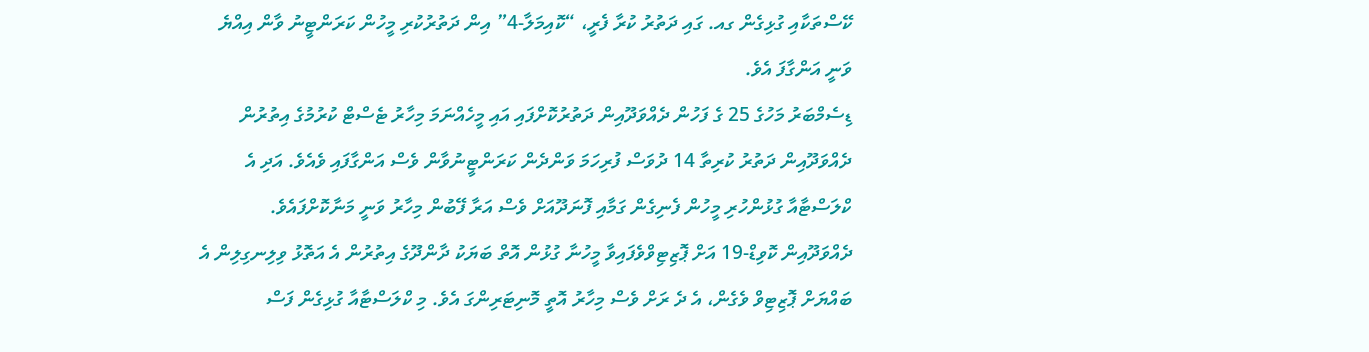ކޭސްތަކާއި ގުޅިގެން ގއ. ގައި ދަތުރު ކުރާ ފެރީ، “ކޮއިމަލާ-4” އިން ދަތުރުކުރި މީހުން ކަރަންޓީނު ވާން އިއްޔެ ވަނީ އަންގާފަ އެވެ.
ޑިސެމްބަރު މަހުގެ 25 ގެ ފަހުން ދެއްވަދޫއިން ދަތުރުކޮށްފައި އައި މީހެއްނަމަ މިހާރު ޓެސްޓް ކުރުމުގެ އިތުރުން ދެއްވަދޫއިން ދަތުރު ކުރިތާ 14 ދުވަސް ފުރިހަމަ ވަންދެން ކަރަންޓީނުވާން ވެސް އަންގާފައި ވެއެވެ. އަދި އެ ކްލަސްޓާއާ ގުޅުންހުރި މީހުން ފެނިގެން ގަމާއި ފޮނަދޫއަށް ވެސް އަރާ ފޭބުން މިހާރު ވަނީ މަނާކޮށްފައެވެ.
ދެއްވަދޫއިން ކޮވިޑް-19 އަށް ޕޮޒިޓިވްވެފައިވާ މީހުނާ ގުޅުން އޮތް ބަޔަކު ދާންދޫގެ އިތުރުން އެ އަތޮޅު ވިލިނގިލިން އެ ބައްޔަށް ޕޮޒިޓިވް ވެގެން، އެ ދެ ރަށް ވެސް މިހާރު އޮތީ މޮނިޓަރިންގަ އެވެ. މި ކްލަސްޓާއާ ގުޅިގެން ފަސް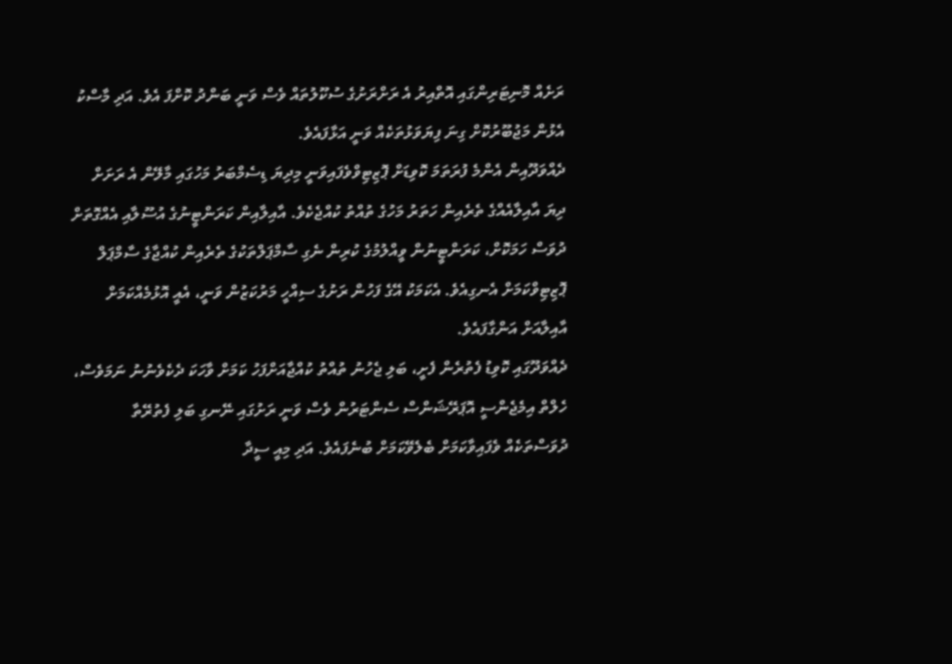ރަށެއް މޮނިޓަރިންގައި އޮތްއިރު އެ ރަށްރަށުގެ ސުކޫލުތައް ވެސް ވަނީ ބަންދު ކޮށްފަ އެވެ. އަދި މާސްކު އެޅުން މަޖުބޫރުކޮށް ގިނަ ފިޔަވަޅުތަކެއް ވަނީ އަޅާފައެވެ.
ދެއްވަދޫއިން އެންމެ ފުރަތަމަ ކޮވިޑަށް ޕޮޒިޓިވްވެފައިވަނީ މިދިޔަ ޑިސެމްބަރު މަހުގައި މާލޭން އެ ރަށަށް ދިޔަ އާއިލާއެއްގެ ތެރެއިން ހަތަރު މަހުގެ ތުއްތު ކުއްޖެކެވެ. އާއިލާއިން ކަރަންޓީނުގެ އުސޫލާއި އެއްގޮތަށް ދުވަސް ހަމަކޮށް، ކަރަންޓީނުން ވީއްލުމުގެ ކުރިން ނެގި ސާމްޕަލްތަކުގެ ތެރެއިން ކުއްޖާގެ ސާމްޕަލް ޕޮޒިޓިވްކަމަށް އެނގިއެވެ. އެކަމަކު އޭގެ ފަހުން ރަށުގެ ސިއްހީ މަރުކަޒުން ވަނީ، އެއީ އޮޅުމެއްކަމަށް އާއިލާއަށް އަންގާފައެވެ.
ދެއްވަދޫގައި ކޮވިޑު ފެތުރެން ފެށީ، ބަލި ޖެހުނު ތުއްތު ކުއްޖާއަށްފަހު ކަމަށް ވާހަކަ ދެކެވެނުނު ނަމަވެސް، ހެލްތް އިމެޖެންސީ އޮޕަރޭޝަންސް ސެންޓަރުން ވެސް ވަނީ ރަށުގައި ނޭނގި ބަލި ފެތުރޭތާ ދުވަސްތަކެއް ވެފައިވާކަމަށް ބެލެވޭކަމަށް ބުނެފައެވެ. އަދި މިއީ ސީދާ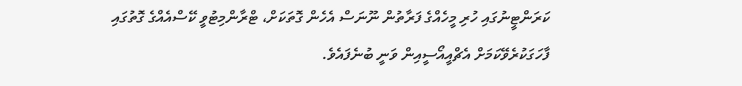ކަރަންޓީނުގައި ހުރި މީހެއްގެ ފަރާތުން ނޫނަސް އެހެން ގޮތަކަށް، ޓްރާންމިޓުވީ ކޭސްއެއްގެ ގޮތުގައި ފާހަގަކުރެވޭކަމަށް އެޗްއީއޯސީއިން ވަނީ ބުނެފައެވެ.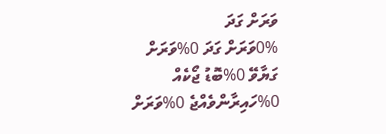ވަރަށް ގަދަ
0%ވަރަށް ގަދަ 0%ވަރަށް ގަޔާވޭ 0%ބޮޑު ޖޯކެއް 0%ހައިރާންވެއްޖެ 0%ވަރަށް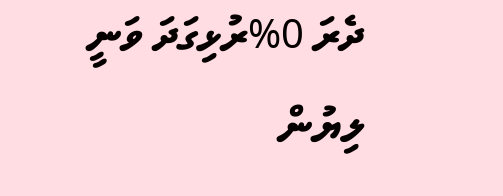ދެރަ 0%ރުޅިގަދަ ވަނީ
ލިޔުން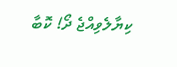ކިޔާލެވިއްޖެ ދޯ! ކޮބާ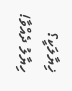ޚިޔާލަކީ؟
ހިޔާލު ދެއްވާ!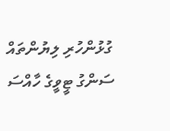ގުޅުންހުރި ލިޔުންތައް
ސަންގު ޓީވީގެ ހާއްސަ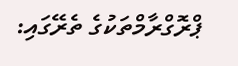ޕްރޮގްރާމްތަކުގެ ތެރޭގައި: